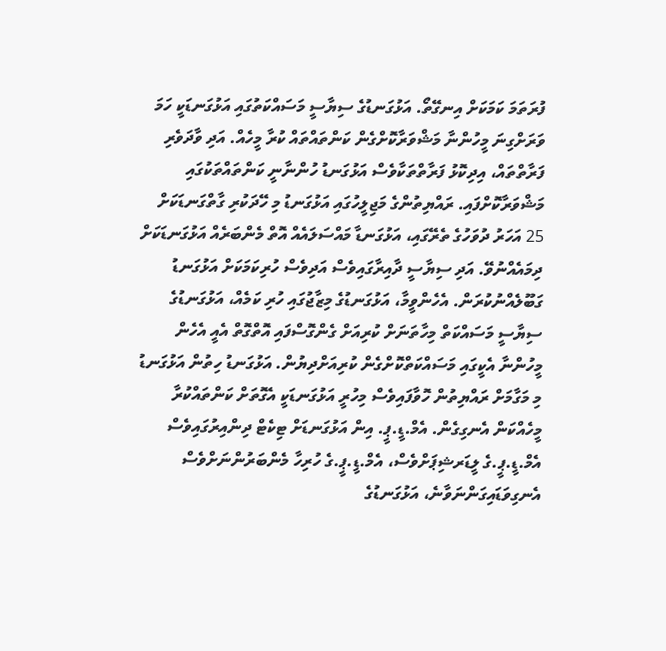ފުރަތަމަ ކަމަކަށް އިނގޭތޯ. އަޅުގަނޑުގެ ސިޔާސީ މަސައްކަތުގައި އަޅުގަނޑަކީ ހަމަ ވަރަށްގިނަ މީހުންނާ މަޝްވަރާކޮށްގެން ކަންތައްތައް ކުރާ މީހެއް. އަދި ވާދަވެރި ފަރާތްތައް، އިދިކޮޅު ފަރާތްތަކާވެސް އަޅުގަނޑު ހުންނާނީ ކަންތައްތަކުގައި މަޝްވަރާކޮށްފައި. ރައްޔިތުންގެ މަޖިލީހުގައި އަޅުގަނޑު މި ހޭދަކުރި ގާތްގަނޑަކަށް 25 އަހަރު ދުވަހުގެ ތެރޭގައި، އަޅުގަނޑާ މައްސަލައެއް އޮތް މެންބަރެއް އަޅުގަނޑަކަށް ދިމައެއްނުވޭ. އަދި ސިޔާސީ ދާއިރާގައިވެސް އަދިވެސް ހުރިކަމަކަށް އަޅުގަނޑު ގަބޫލެއްނުކުރަން. އެހެންވީމާ، އަޅުގަނޑުގެ މިޒާޖުގައި ހުރި ކަމެއް، އަޅުގަނޑުގެ ސިޔާސީ މަސައްކަތް މިހާތަނަށް ކުރިއަށް ގެންގޮސްފައި އޮތްގޮތް އެއީ އެހެން މީހުންނާ އެކީގައި މަސައްކަތްކޮށްގެން ކުރިއަށްދިޔުން. އަޅުގަނޑު ހިތުން އަޅުގަނޑު މި މަގާމަށް ރައްޔިތުން ހޮވާފައިވެސް މިހުރީ އަޅުގަނޑަކީ އެގޮތަށް ކަންތައްކުރާ މީހެއްކަން އެނގިގެން. އެމް.ޑީ.ޕީ. އިން އަޅުގަނޑަށް ޓިކެޓް ދިންއިރުގައިވެސް އެމް.ޑީ.ޕީ.ގެ ލީޑަރޝިޕަށްވެސް، އެމް.ޑީ.ޕީ.ގެ ހުރިހާ މެންބަރުންނަށްވެސް އެނގިވަޑައިގަންނަވާނެ، އަޅުގަނޑުގެ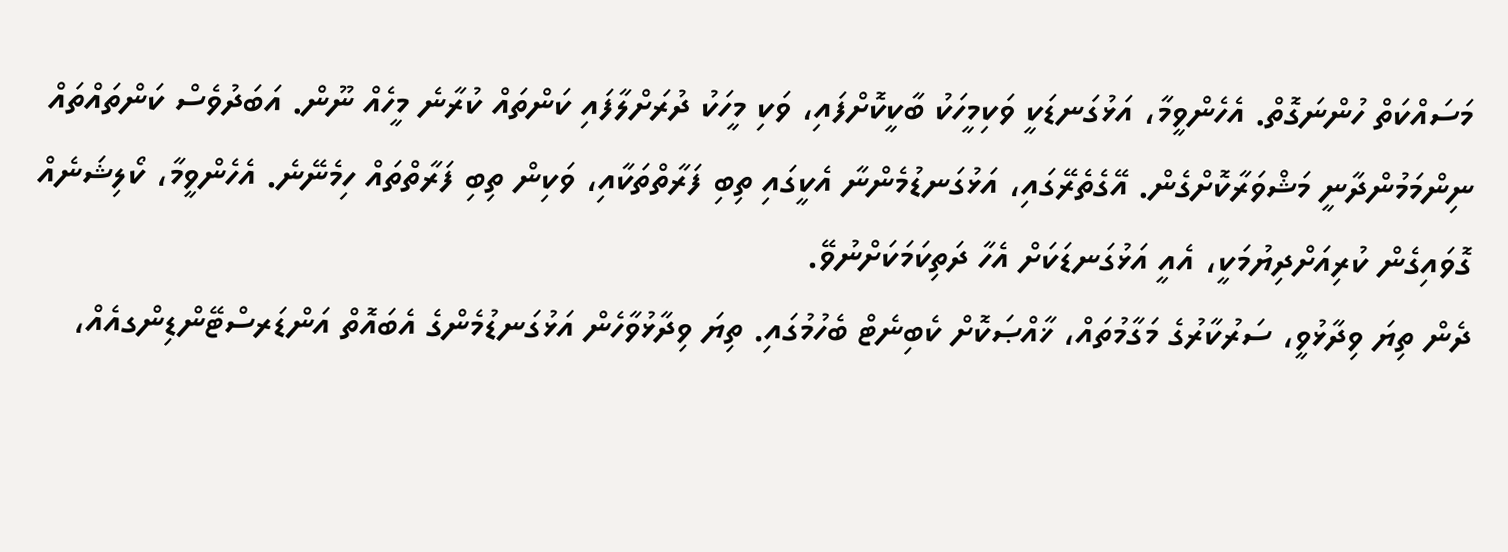މަސައްކަތް ހުންނަގޮތް. އެހެންވީމާ، އަޅުގަނޑަކީ ވަކިމީހަކު ބާކީކޮށްފައި، ވަކި މީހަކު ދުރަށްލާފައި ކަންތައް ކުރާނެ މީހެއް ނޫން. އަބަދުވެސް ކަންތައްތައް ނިންމަމުންދާނީ މަޝްވަރާކޮށްގެން. އޭގެތެރޭގައި، އަޅުގަނޑުމެންނާ އެކީގައި ތިބި ފަރާތްތަކާއި، ވަކިން ތިބި ފަރާތްތައް ހިމެނޭނެ. އެހެންވީމާ، ކޯލިޝަނެއް ގޮވައިގެން ކުރިއަށްދިޔުމަކީ، އެއީ އަޅުގަނޑަކަށް އެހާ ދަތިކަމަކަށްނުވޭ.
ދެން ތިޔަ ވިދާޅުވީ، ސަރުކާރުގެ މަގާމުތައް، ޚާއްޞަކޮށް ކެބިނެޓް ބެހުމުގައި. ތިޔަ ވިދާޅުވާހެން އަޅުގަނޑުމެންގެ އެބައޮތް އަންޑަރސްޓޭންޑިންގއެއް،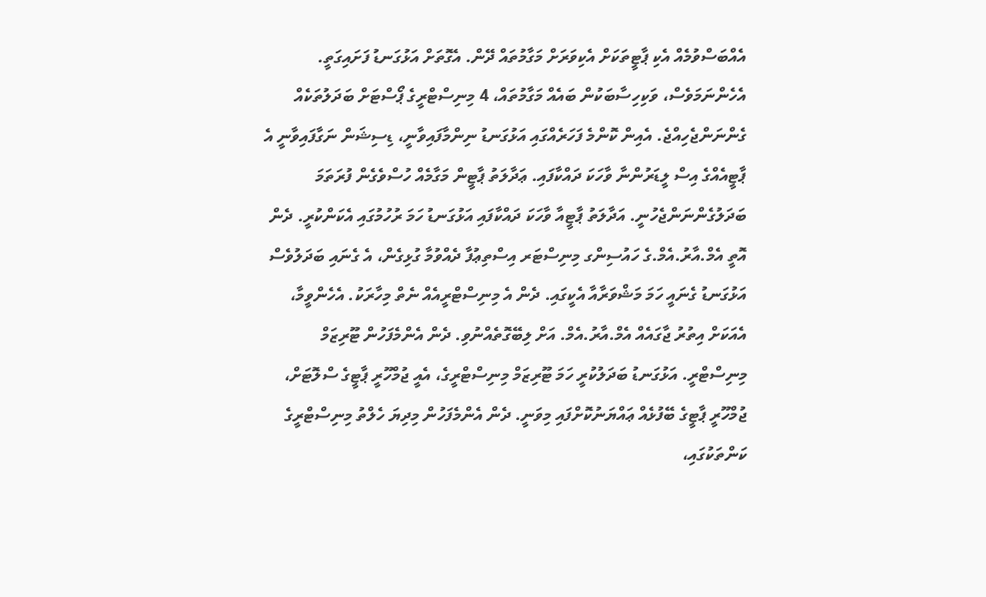އެއްބަސްވުމެއް އެކި ޕާޓީތަކަށް އެކިވަރަށް މަގާމުތައް ދޭން. އެގޮތަށް އަޅުގަނޑު ފަށައިގަތީ. އެހެންނަމަވެސް، ވަކިހިސާބަކުން ބައެއް މަގާމުތައް، 4 މިނިސްޓްރީގެ ޕޯސްޓަށް ބަދަލުތަކެއް ގެންނަންޖެހިއްޖެ. އެއިން ކޮންމެ ފަހަރެއްގައި އަޅުގަނޑު ނިންމާފައިވާނީ، ޑިސިޝަން ނަގާފައިވާނީ އެ ޕާޓީއެއްގެ އިސް ލީޑަރުންނާ ވާހަކަ ދައްކާފައި. ޢަދާލަތު ޕާޓީން މަގާމެއް ހުސްވެގެން ފުރަތަމަ ބަދަލުގެންނަންޖެހުނީ. އަދާލަތު ޕާޓީއާ ވާހަކަ ދައްކާފައި އަޅުގަނޑު ހަމަ ރުހުމުގައި އެކަންކުރީ. ދެން އޮތީ އެމް.އާރު.އެމް.ގެ ހައުސިންގ މިނިސްޓަރ އިސްތިޢުފާ ދެއްވުމާ ގުޅިގެން، އެ ގެނައި ބަދަލުވެސް އަޅުގަނޑު ގެނައީ ހަމަ މަޝްވަރާއާ އެކީގައި. ދެން އެ މިނިސްޓްރީއެއް ނެތް މިހާރަކު. އެހެންވީމާ، އެއަކަށް އިތުރު ޖާގައެއް އެމް.އާރު.އެމް. އަށް ލިބޭގޮތެއްނުވި. ދެން އެންމެފަހުން ޓޫރިޒަމް މިނިސްޓްރީ. އަޅުގަނޑު ބަދަލުކުރީ ހަމަ ޓޫރިޒަމް މިނިސްޓްރީގެ، އެއީ ޖުމްހޫރީ ޕާޓީގެ ސްލޮޓަށް، ޖުމްހޫރީ ޕާޓީގެ ބޭފުޅެއް ޢައްޔަނުކޮށްފައި މިވަނީ. ދެން އެންމެފަހުން މިދިޔަ ހެލްތު މިނިސްޓްރީގެ ކަންތަކުގައި،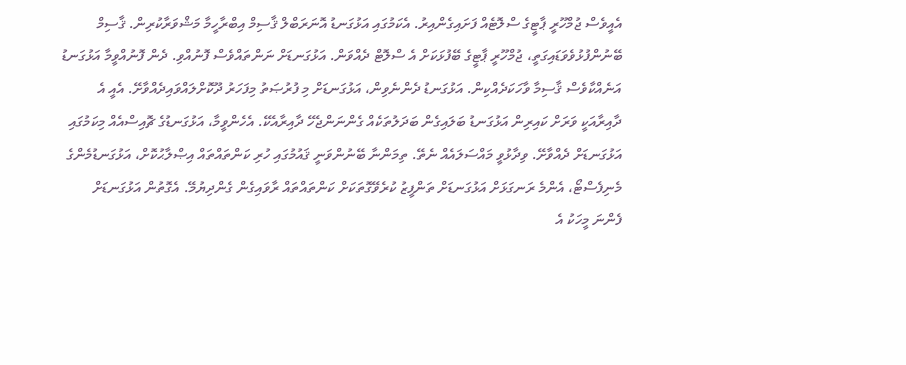އެއީވެސް ޖުމްހޫރީ ޕާޓީގެ ސްލޮޓެއް ފަށައިގެންއިރު. އެކަމުގައި އަޅުގަނޑު އޮނަރަބްލް ޤާސިމް އިބްރާހީމާ މަޝްވަރާކުރިން. ޤާސިމް ބޭނުންފުޅުވެވަޑައިގަތީ، ޖުމްހޫރީ ޕާޓީގެ ބޭފުޅަކަށް އެ ސްލޮޓް ދެއްވަން. އަޅުގަނޑަށް ނަންތައްވެސް ފޮނުއްވި. ދެން ފޮނުއްވީމާ އަޅުގަނޑު އަނެއްކާވެސް ޤާސިމާ ވާހަކަދެއްކިން. އަޅުގަނޑު ދެންނެވިން، އަޅުގަނޑަށް މި ފުރުޞަތު މިފަހަރު ދޫކޮށްލައްވައިދެއްވާށޭ. އެއީ އެ ދާއިރާއަކީ ވަރަށް ކައިރިން އަޅުގަނޑު ބަލައިގެން ބަދަލުތަކެއް ގެންނަންޖެހޭ ދާއިރާއެކޭ. އެހެންވީމާ، އަޅުގަނޑުގެ ޗޮއިސްއެއް މިކަމުގައި އަޅުގަނޑަށް ދެއްވާށޭ. ވިދާޅުވީ މައްސަލައެއް ނެތޭ. ތިމަންނާ ބޭނުންވަނީ ޤައުމުގައި ހުރި ކަންތައްތައް އިޞްލާޙުކޮށް، އަޅުގަނޑުމެންގެ މެނިފެސްޓޯ، އެންމެ ރަނގަޅަށް އަޅުގަނޑަށް ތަންފީޒު ކުރެވޭގޮތަކަށް ކަންތައްތައް ރާވައިގެން ގެންދިޔުމޭ. އެގޮތުން އަޅުގަނޑަށް ފެންނަ މީހަކު އެ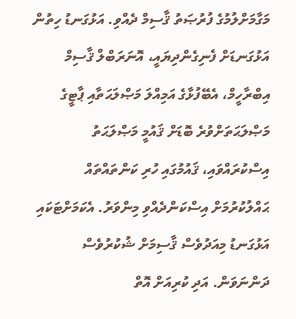މަގާމަށްލުމުގެ ފުރުޞަތު ޤާސިމް ދެއްވި. އަޅުގަނޑު ހިތުން އަޅުގަނޑަށް ފެނިގެންދިޔައީ، އޮނަރަބްލް ޤާސިމް އިބްރާހީމް، އެބޭފުޅާގެ އަމިއްލަ މަޞްލަޙަތާއި ޕާޓީގެ މަޞްލަޙަތަށްވުރެ ބޮޑަށް ޤައުމީ މަޞްލަޙަތު އިސްކުރައްވައި، ޤައުމުގައި ހުރި ކަންތައްތައް ޙައްލުކުރުމަށް އިސްކަންދެއްވި މިންވަރު. އެކަމަށްޓަކައި އަޅުގަނޑު މިއަދުވެސް ޤާސިމަށް ޝުކުރުވެސް ދަންނަވަން. އަދި ކުރިއަށް އޮތް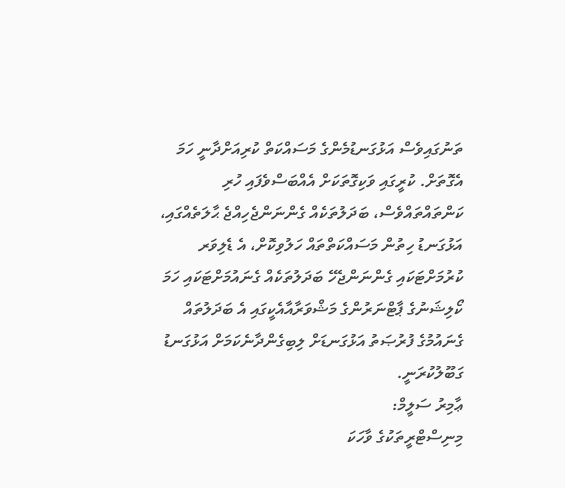ތަނުގައިވެސް އަޅުގަނޑުމެންގެ މަސައްކަތް ކުރިއަށްދާނީ ހަމަ އެގޮތަށް. ކުރީގައި ވަކިގޮތަކަށް އެއްބަސްވެފައި ހުރި ކަންތައްތައްވެސް، ބަދަލުތަކެއް ގެންނަންޖެހިއްޖެ ޙާލަތެއްގައި، އަޅުގަނޑު ހިތުން މަސައްކަތްތައް ހަލުވިކޮށް، އެ ޑެލިވަރ ކުރުމަށްޓަކައި ގެންނަންޖެހޭ ބަދަލުތަކެއް ގެނައުމަށްޓަކައި ހަމަ ކޯލިޝަނުގެ ޕާޓްނަރުންގެ މަޝްވަރާއާއެކީގައި އެ ބަދަލުތައް ގެނައުމުގެ ފުރުޞަތު އަޅުގަނޑަށް ލިބިގެންދާނެކަމަށް އަޅުގަނޑު ގަބޫލުކުރަނީ.
ޢާމިރު ސަލީމް:
މިނިސްޓްރީތަކުގެ ވާހަކަ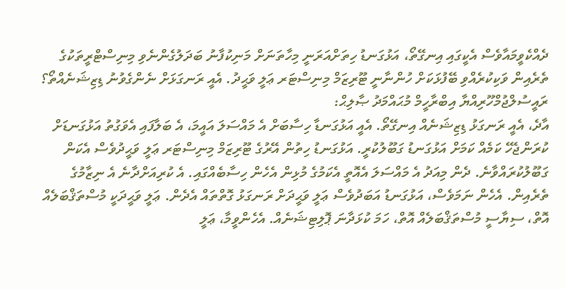ދެއްކެވީމައާވެސް އެކީގައި އިނގޭތޯ، އަޅުގަނޑު ހިތަށްއަރަނީ މިހާތަނަށް މަނިކުފާނު ބަދަލުގެންނެވި މިނިސްޓްރީތަކުގެ ތެރެއިން ވަކިކުރެއްވި ބޭފުޅަކަށް ހުންނާނީ ޓޫރިޒަމް މިނިސްޓަރ ޢަލީ ވަޙީދު. އެއީ ރަނގަޅަށް ނެންގެވުނު ޑިޒިޝަނެއްތޯ؟
ރައީސުލްޖުމްހޫރިއްޔާ އިބްރާހީމް މުޙައްމަދު ޞާލިޙް:
އާދެ، އެއީ ރަނގަޅު ޑިޒިޝަނެއް އިނގޭތޯ. އެއީ އަޅުގަނޑާ ހިސާބަށް އެ މައްސަލަ އައީމަ، އެ ބަލާފައި އެވަގުތު އަޅުގަނޑަށް ކުރަންޖެހޭ ކަމެއް ކަމަށް އަޅުގަނޑު ގަބޫލުކުރީ. އަޅުގަނޑު ހިތުން އޭރުގެ ޓޫރިޒަމް މިނިސްޓަރ ޢަލީ ވަޙީދުވެސް އެކަން ގަބޫލުކުރައްވާނެ. ދެން މިއަދު އެ މައްސަލަ އެއޮތީ އެކަމުގެ މުޅިން އެހެން ހިސާބެއްގައި. އެ ކުރިއަށްދާނެ އެ ނިޒާމުގެ ތެރެއިން. އެހެން ނަމަވެސް، އަޅުގަނޑު އަބަދުވެސް ޢަލީ ވަޙީދަށް ރަނގަޅު ގޮތްތައް އެދެން. ޢަލީ ވަޙީދަކީ މުސްތަޤްބަލެއް އޮތް، ސިޔާސީ މުސްތަޤްބަލެއް އޮތް، ހަމަ ކުޅަދާނަ ޕޮލިޓިޝަނެއް. އެހެންވީމާ، ޢަލީ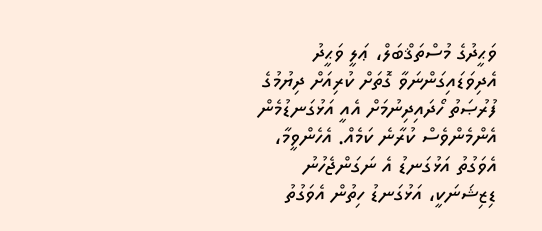ވަޙީދުގެ މުސްތަޤްބަލް، ޢަލީ ވަޙީދު އެދިވަޑައިގަންނަވާ ގޮތަށް ކުރިއަށް ދިޔުމުގެ ފުރުޞަތު ހޯދައިދިނުމަށް އެއީ އަޅުގަނޑުމެން އެންމެންވެސް ކުރާނެ ކަމެއް. އެހެންވީމާ، އެވަގުތު އަޅުގަނޑު އެ ނަގަންޖެހުނު ޑިޒިޝަނަކީ، އަޅުގަނޑު ހިތުން އެވަގުތު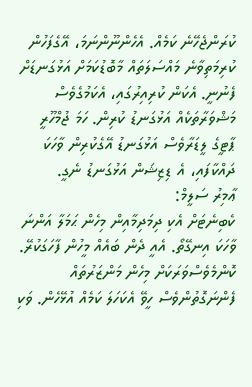ކުރަންޖެހޭނެ ކަމެއް. އެހެންނޫންނަމަ، އޭގެފަހުން ކުރިމަތިވާނެ މައްސަލަތައް މާބޮޑުކަމަށް އަޅުގަނޑަށް ފެނުނީ. އެކަން ކުރިއިރުގައި، އެކަމުގެވެސް މަޝްވަރާތަކެއް އަޅުގަނޑު ކުރިން. ހަމަ ޖުމްހޫރީ ޕާޓީގެ ލީޑަރާވެސް އަޅުގަނޑު އޭގެކުރިން ވާހަކަ ދައްކާފައި، އެ ޑިޒިޝަން އަޅުގަނޑު ނެގީ.
ޢާމިރު ސަލީމް:
ކެބިނެޓަށް އެކި ދިމަދިމާއިން މިހެން ޙަމަލާ އަންނަ ވާހަކަ އިނގޭތޯ. އެއީ ދެން ބައެއް މީހުން ފާހަގަކުރޭ. ކޮންމެވެސްވަރަކަށް މިހެން މަންޒަރުތައް ފެންނަގޮތުންވެސް ހީވޭ އެކަހަލަ ކަމެއް އުޅޭހެން. ވަކި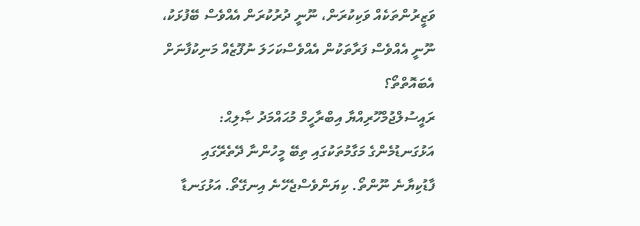ވަޒީރުންތަކެއް ވަކިކުރަން، ނޫނީ ދުރުކުރަން އެއްވެސް ބޭފުޅަކު، ނޫނީ އެއްވެސް ފަރާތަކުން އެއްވެސްކަހަލަ ނުފޫޒެއް މަނިކުފާނަށް އެބައޮތްތޯ؟
ރައީސުލްޖުމްހޫރިއްޔާ އިބްރާހީމް މުޙައްމަދު ޞާލިޙް:
އަޅުގަނޑުމެންގެ މަގާމުތަކުގައި ތިބޭ މީހުންނާ ދޭތެރޭގައި ފާޑުކިޔާނެ ނޫންތޯ. ކިޔަންވެސްޖެހޭނެ އިނގޭތޯ. އަޅުގަނޑާ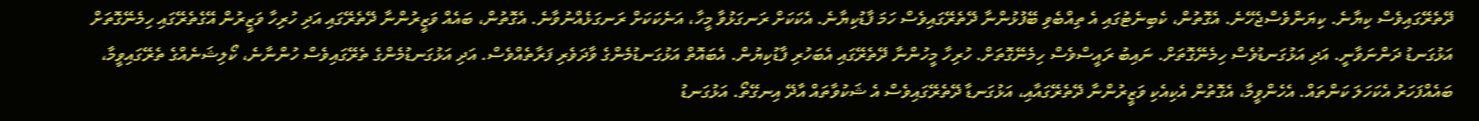ދޭތެރޭގައިވެސް ކިޔާނެ. ކިޔަންވެސްޖެހޭނެ. އެގޮތުން، ކެބިނެޓުގައި އެ ތިއްބެވި ބޭފުޅުންނާ ދޭތެރޭގައިވެސް ހަމަ ފާޑުކިޔާނެ. އެކަކަށް ރަނގަޅުވާ މީހާ، އަނެކަކަށް ރަނގަޅެއްނުވާނެ. އެގޮތުން، ބައެއް ވަޒީރުންނާ ދޭތެރޭގައި އަދި ހުރިހާ ވަޒީރުން އޭގެތެރޭގައި ހިމެނޭގޮތަށް އަޅުގަނޑު ދަންނަވާނީ. އަދި އަޅުގަނޑުވެސް ހިމެނޭގޮތަށް. ނައިބު ރައީސްވެސް ހިމެނޭގޮތަށް. ހުރިހާ މީހުންނާ ދޭތެރޭގައި އެބަހުރި ފާޑުކިޔުން. އެބައޮތް އަޅުގަނޑުމެންގެ ވާދަވެރި ފަރާތެއްވެސް. އަދި އަޅުގަނޑުމެންގެ ތެރޭގައިވެސް ހުންނާނެ، ކޯލިޝަނެއްގެ ތެރޭގައިވީމާ، ބައެއްފަހަރު އެކަހަލަ ކަންތައް. އެހެންވީމާ، އެގޮތުން އެކިއެކި ވަޒީރުންނާ ދޭތެރޭގައާއި، އަޅުގަނޑާ ދޭތެރޭގައިވެސް އެ ޝަކުވާތައް އާދޭ އިނގޭތޯ. އަޅުގަނޑު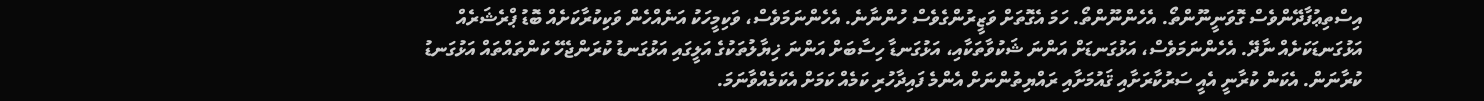އިސްތިޢުފާދޭންވެސް ގޮވަނީނޫންތޯ. އެހެންނޫންތޯ. ހަމަ އެގޮތަށް ވަޒީރުންގެވެސް ހުންނާނެ. އެހެންނަމަވެސް، ވަކިމީހަކު އަނެއްހެން ވަކިކުރާކަށެއް ބޮޑު ޕްރެޝަރެއް އަޅުގަނޑަކަށެއް ނާދޭ. އެހެންނަމަވެސް، އަޅުގަނޑަށް އަންނަ ޝަކުވާތަކާއި، އަޅުގަނޑާ ހިސާބަށް އަންނަ ޚިޔާލުތަކުގެ އަލީގައި އަޅުގަނޑު ކުރަންޖެހޭ ކަންތައްތައް އަޅުގަނޑު ކުރާނަން. އެކަން ކުރާނީ އެއީ ސަރުކާރަށާއި ޤައުމަށާއި ރައްޔިތުންނަށް އެންމެ ފައިދާހުރި ކަމެއް ކަމަށް އެކަމެއްވާނަމަ.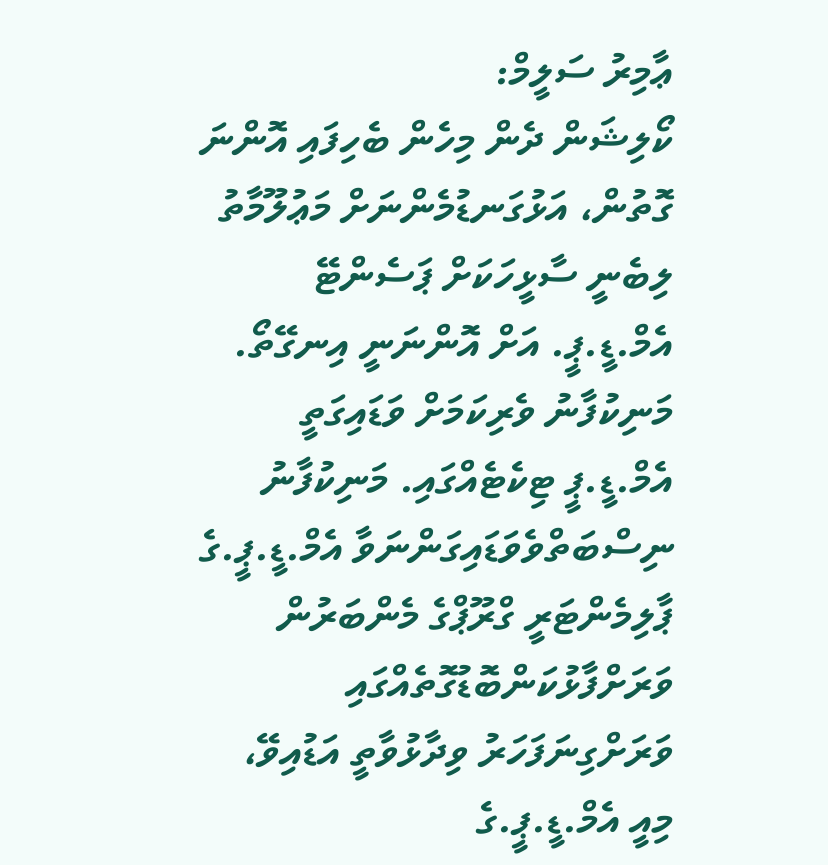ޢާމިރު ސަލީމް:
ކޯލިޝަން ދެން މިހެން ބެހިފައި އޮންނަ ގޮތުން، އަޅުގަނޑުމެންނަށް މަޢުލޫމާތު ލިބެނީ ސާޅީހަކަށް ޕަސެންޓޭ އެމް.ޑީ.ޕީ. އަށް އޮންނަނީ އިނގޭތޯ. މަނިކުފާނު ވެރިކަމަށް ވަޑައިގަތީ އެމް.ޑީ.ޕީ ޓިކެޓެއްގައި. މަނިކުފާނު ނިސްބަތްވެވަޑައިގަންނަވާ އެމް.ޑީ.ޕީ.ގެ ޕާލިމެންޓަރީ ގްރޫޕްގެ މެންބަރުން ވަރަށްފާޅުކަންބޮޑުގޮތެއްގައި ވަރަށްގިނަފަހަރު ވިދާޅުވާތީ އަޑުއިވޭ، މިއީ އެމް.ޑީ.ޕީ.ގެ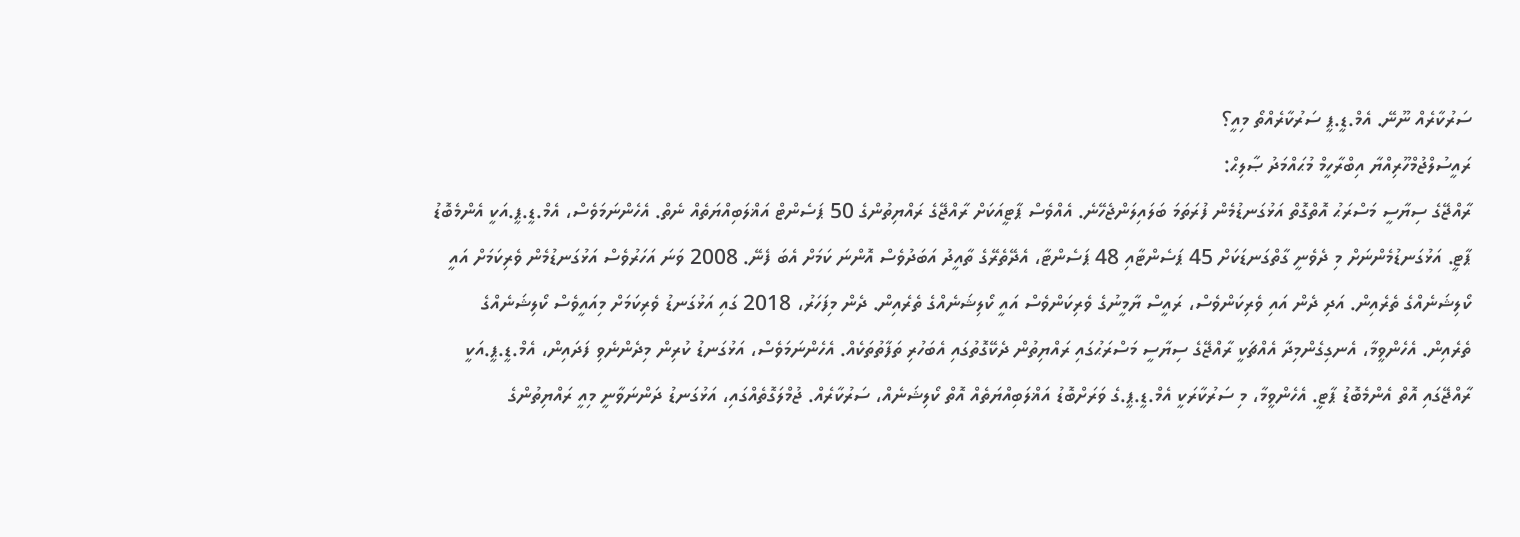ސަރުކާރެއް ނޫނޭ. އެމް.ޑީ.ޕީ ސަރުކާރެއްތޯ މިއީ؟
ރައީސުލްޖުމްހޫރިއްޔާ އިބްރާހީމް މުޙައްމަދު ޞާލިޙް:
ރާއްޖޭގެ ސިޔާސީ މަސްރަޙު އޮތްގޮތް އަޅުގަނޑުމެން ފުރަތަމަ ބަލައިލަންޖެހޭނެ. އެއްވެސް ޕާޓީއަކަށް ރާއްޖޭގެ ރައްޔިތުންގެ 50 ޕަސެންޓް އަޣްލަބިއްޔަތެއް ނެތް. އެހެންނަމަވެސް، އެމް.ޑީ.ޕީ.އަކީ އެންމެބޮޑު ޕާޓީ. އަޅުގަނޑުމެންނަށް މި ދެވެނީ ގާތްގަނޑަކަށް 45 ޕަސެންޓާއި 48 ޕަސެންޓާ، އެދޭތެރޭގެ ތާއީދު އަބަދުވެސް އޮންނަ ކަމަށް އެބަ ފެނޭ. 2008 ވަނަ އަހަރުވެސް އަޅުގަނޑުމެން ވެރިކަމަށް އައީ ކޯލިޝަނެއްގެ ތެރެއިން. އަދި ދެން އައި ވެރިކަންވެސް، ރައީސް ޔާމީނުގެ ވެރިކަންވެސް އައީ ކޯލިޝަނެއްގެ ތެރެއިން. ދެން މިފަހަރު، 2018 ގައި އަޅުގަނޑު ވެރިކަމަށް މިއައީވެސް ކޯލިޝަނެއްގެ ތެރެއިން. އެހެންވީމާ، އެނގިގެންމިދާ އެއްޗަކީ ރާއްޖޭގެ ސިޔާސީ މަސްރަޙުގައި ރައްޔިތުން ދެކޭގޮތުގައި އެބަހުރި ތަފާތުތަކެއް. އެހެންނަމަވެސް، އަޅުގަނޑު ކުރިން މިދެންނެވި ފަދައިން، އެމް.ޑީ.ޕީ.އަކީ ރާއްޖޭގައި އޮތް އެންމެބޮޑު ޕާޓީ. އެހެންވީމާ، މި ސަރުކާރަކީ އެމް.ޑީ.ޕީ.ގެ ވަރަށްބޮޑު އަޣްލަބިއްޔަތެއް އޮތް ކޯލިޝަނެއް، ސަރުކާރެއް. ޖުމްލަގޮތެއްގައި، އަޅުގަނޑު ދަންނަވާނީ މިއީ ރައްޔިތުންގެ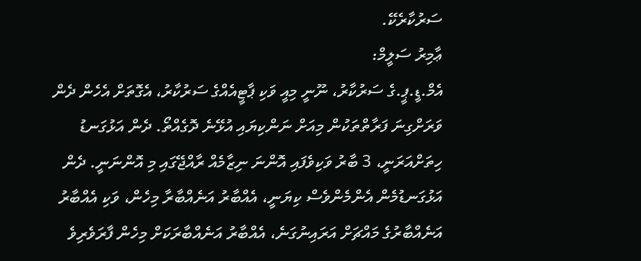ސަރުކާރެކޭ.
ޢާމިރު ސަލީމް:
އެމް.ޑީ.ޕީ.ގެ ސަރުކާރު، ނޫނީ މިއީ ވަކި ޕާޓީއެއްގެ ސަރުކާރު، އެގޮތަށް އެހެން ދެން ވަރަށްގިނަ ފަރާތްތަކުން މިއަށް ނަންކިޔައި އުޅޭނެ ދޮގެއްތޯ. ދެން އަޅުގަނޑު ހިތަށްއަރަނީ، 3 ބާރު ވަކިވެފައި އޮންނަ ނިޒާމެއް ރާއްޖޭގައި މި އޮންނަނީ. ދެން އަޅުގަނޑުމެން އެންމެންވެސް ކިޔަނީ، އެއްބާރު އަނެއްބާރާ މިހެން، ވަކި އެއްބާރު އަނެއްބާރުގެ މައްޗަށް އަރައިނުގަނެ، އެއްބާރު އަނެއްބާރަކަށް މިހެން ފާރަވެރިވެ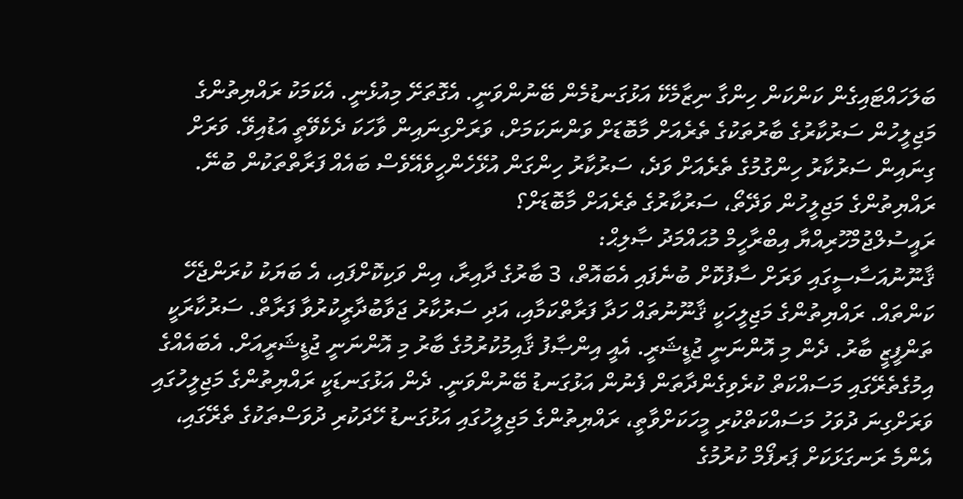ބަލަހައްޓައިގެން ކަންކަން ހިންގާ ނިޒާމެކޭ އަޅުގަނޑުމެން ބޭނުންވަނީ. އެގޮތަށޭ މިއުޅެނީ. އެކަމަކު ރައްޔިތުންގެ މަޖިލީހުން ސަރުކާރުގެ ބާރުތަކުގެ ތެރެއަށް މާބޮޑަށް ވަންނަކަމަށް، ވަރަށްގިނައިން ވާހަކަ ދެކެވޭތީ އަޑުއިވޭ. ވަރަށް ގިނައިން ސަރުކާރު ހިންގުމުގެ ތެރެއަށް ވަދެ، ސަރުކާރު ހިންގަން އުޅޭހެންހީވެއޭވެސް ބައެއް ފަރާތްތަކުން ބުނޭ. ރައްޔިތުންގެ މަޖިލީހުން ވަދޭތޯ، ސަރުކާރުގެ ތެރެއަށް މާބޮޑަށް؟
ރައީސުލްޖުމްހޫރިއްޔާ އިބްރާހީމް މުޙައްމަދު ޞާލިޙް:
ޤާނޫނުއަސާސީގައި ވަރަށް ސާފުކޮށް ބުނެފައި އެބައޮތް، 3 ބާރުގެ ދާއިރާ، އިން ވަކިކޮށްފައި، އެ ބަޔަކު ކުރަންޖެހޭ ކަންތައް. ރައްޔިތުންގެ މަޖިލީހަކީ ޤާނޫނުތައް ހަދާ ފަރާތްކަމާއި، އަދި ސަރުކާރު ޖަވާބުދާރީކުރުވާ ފަރާތް. ސަރުކާރަކީ ތަންފީޒީ ބާރު. ދެން މި އޮންނަނީ ޖުޑީޝަރީ. އެއީ އިންޞާފު ޤާއިމުކުރުމުގެ ބާރު މި އޮންނަނީ ޖުޑީޝަރީއަށް. އެބައެއްގެ އިމުގެތެރޭގައި މަސައްކަތް ކުރެވިގެންދާތަން ފެނުން އަޅުގަނޑު ބޭނުންވަނީ. ދެން އަޅުގަނޑަކީ ރައްޔިތުންގެ މަޖިލީހުގައި ވަރަށްގިނަ ދުވަހު މަސައްކަތްކުރި މީހަކަށްވާތީ، ރައްޔިތުންގެ މަޖިލީހުގައި އަޅުގަނޑު ހޭދަކުރި ދުވަސްތަކުގެ ތެރޭގައި، އެންމެ ރަނގަޅަކަށް ޕަރފޯމް ކުރުމުގެ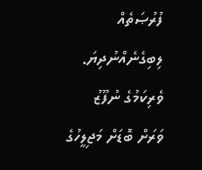ފުރުޞަތެއް ލިބިގެނެއްނުދިޔަ. ވެރިކަމުގެ ނުފޫޒު ވަރަށް ބޮޑަށް މަޖިލީހުގެ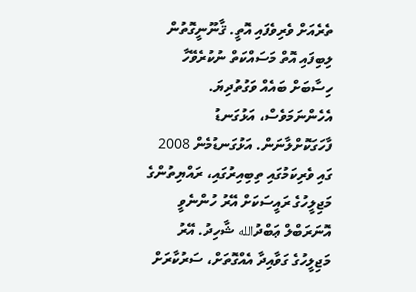ތެރެއަށް ވެރިވެފައި އޮތީ. ޤާނޫނީގޮތުން ލިބިފައި އޮތް މަސައްކަތް ނުކުރެވޭހާ ހިސާބަށް ބައެއް ވަގުތުދިޔަ. އެހެންނަމަވެސް، އަޅުގަނޑު ފާހަގަކޮށްލާނަން. އަޅުގަނޑުމެން 2008 ގައި ވެރިކަމުގައި ތިބިއިރުގައި، ރައްޔިތުންގެ މަޖިލީހުގެ ރައީސަކަށް އޭރު ހުންނެވީ އޮނަރަބްލް ޢަބްދުالله ޝާހިދު. އޭރު މަޖިލީހުގެ ގަވާއިދާ އެއްގޮތަށް، ސަރުކާރަށް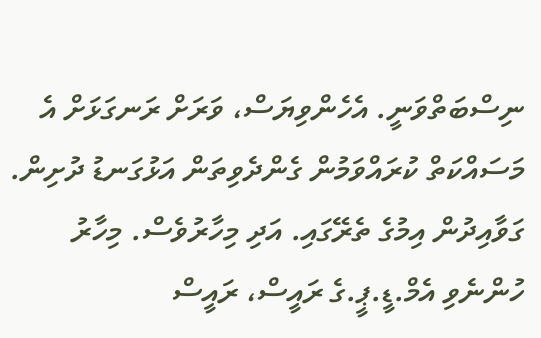ނިސްބަތްވަނީ. އެހެންވިޔަސް، ވަރަށް ރަނގަޅަށް އެ މަސައްކަތް ކުރައްވަމުން ގެންދެވިތަން އަޅުގަނޑު ދުށިން. ގަވާއިދުން އިމުގެ ތެރޭގައި. އަދި މިހާރުވެސް. މިހާރު ހުންނެވި އެމް.ޑީ.ޕީ.ގެ ރައީސް، ރައީސް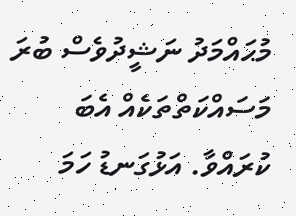މުޙައްމަދު ނަޝީދުވެސް ބުރަ މަސައްކަތްތަކެއް އެބަ ކުރައްވާ. އަޅުގަނޑު ހަމަ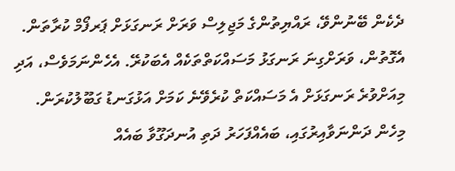ދެކެން ބޭނުންވޭ، ރައްޔިތުންގެ މަޖިލިސް ވަރަށް ރަނގަޅަށް ޕަރފޯމް ކުރާތަން. އެގޮތުން، ވަރަށްގިނަ ރަނގަޅު މަސައްކަތްތަކެއް އެބަކުރޭ. އެހެންނަމަވެސް، އަދި މިއަށްވުރެ ރަނގަޅަށް އެ މަސައްކަތް ކުރެވޭނެ ކަމަށް އަޅުގަނޑު ގަބޫލުކުރަން. މިހެން ދަންނަވާއިރުގައި، ބައެއްފަހަރު ދަތި އުނދަގޫވާ ބައެއް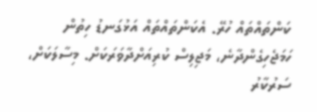ކަންތައްތައް ހުރޭ. އެކަންތައްތައް އަޅުގަނޑު ހިތުން ހަމަޖެހިގެންދާނެ، މަޖިލިސް ކުރިއަށްދާވަރަކަށް. މިސާލަކަށް، ސަރުކާރު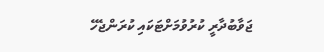ޖަވާބުދާރީ ކުރުވުމަށްޓަކައި ކުރަންޖެހޭ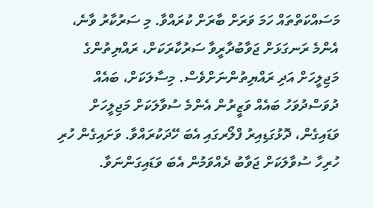މަސައްކަތްތައް ހަމަ ވަރަށް ބާރަށް ކުރައްވާ. މި ސަރުކާރު ވާނެ، އެންމެ ރަނގަޅަށް ޖަވާބުދާރީވާ ސަރުކާރަކަށް، ރައްޔިތުންގެ މަޖިލީހަށް އަދި ރައްޔިތުންނަށްވެސް. މިސާލަކަށް، ބައެއް ދުވަސްދުވަހު ބައެއް ވަޒީރުން އެންމެ ސުވާލަކަށް މަޖިލީހަށް ވަޑައިގެން، ދޮޅުގަޑިއިރު ފްލޯރގައި އެބަ ހޭދަކުރައްވާ. ވަށައިގެން ހުރި ހުރިހާ ސުވާލަކަށް ޖަވާބު ދެއްވަމުން އެބަ ވަޑައިގަންނަވާ.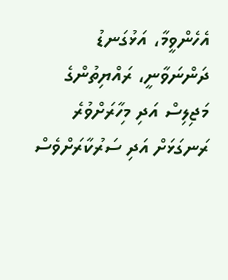އެހެންވީމާ، އަޅުގަނޑު ދަންނަވާނީ، ރައްޔިތުންގެ މަޖިލިސް އަދި މިހާރަށްވުރެ ރަނގަޅަށް އަދި ސަރުކާރަށްވެސް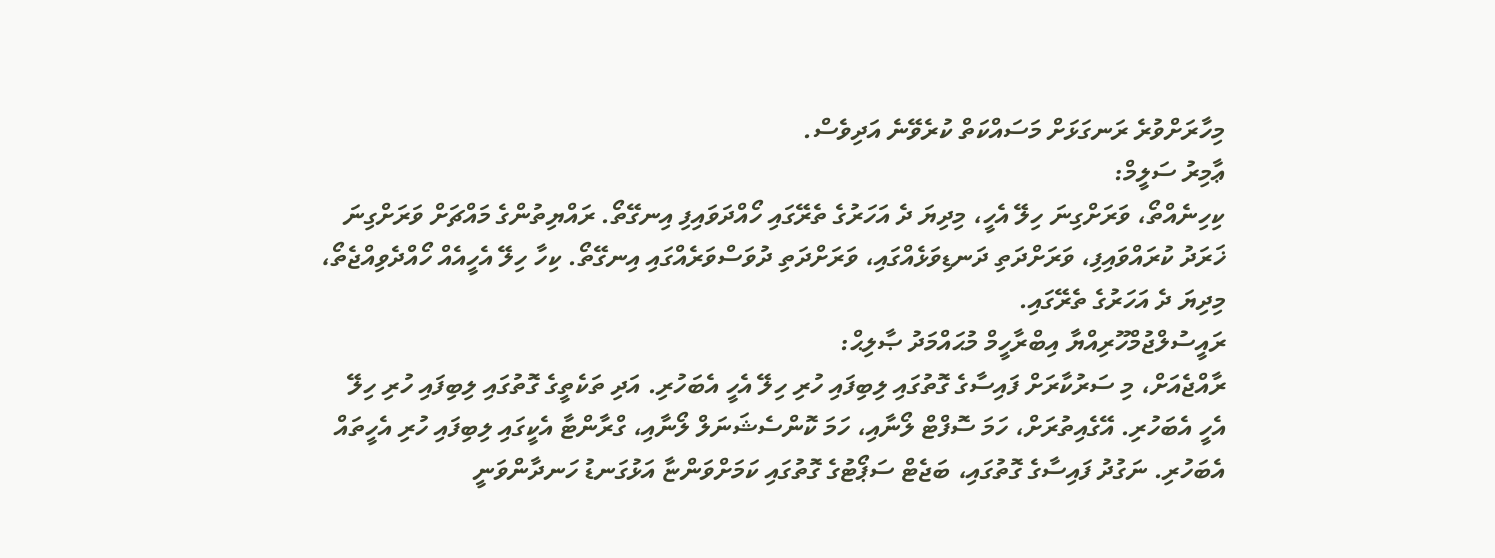މިހާރަށްވުރެ ރަނގަޅަށް މަސައްކަތް ކުރެވޭނެ އަދިވެސް.
ޢާމިރު ސަލީމް:
ކިހިނެއްތޯ، ވަރަށްގިނަ ހިލޭ އެހީ، މިދިޔަ ދެ އަހަރުގެ ތެރޭގައި ހޯއްދަވައިފި އިނގޭތޯ. ރައްޔިތުންގެ މައްޗަށް ވަރަށްގިނަ ޚަރަދު ކުރައްވައިފި، ވަރަށްދަތި ދަނޑިވަޅެއްގައި، ވަރަށްދަތި ދުވަސްވަރެއްގައި އިނގޭތޯ. ކިހާ ހިލޭ އެހީއެއް ހޯއްދެވިއްޖެތޯ، މިދިޔަ ދެ އަހަރުގެ ތެރޭގައި.
ރައީސުލްޖުމްހޫރިއްޔާ އިބްރާހީމް މުޙައްމަދު ޞާލިޙް:
ރާއްޖެއަށް، މި ސަރުކާރަށް ފައިސާގެ ގޮތުގައި ލިބިފައި ހުރި ހިލޭ އެހީ އެބަހުރި. އަދި ތަކެތީގެ ގޮތުގައި ލިބިފައި ހުރި ހިލޭ އެހީ އެބަހުރި. އޭގެއިތުރަށް، ހަމަ ސޮފްޓް ލޯނާއި، ހަމަ ކޮންސެޝަނަލް ލޯނާއި، ގްރާންޓާ އެކީގައި ލިބިފައި ހުރި އެހީތައް އެބަހުރި. ނަގުދު ފައިސާގެ ގޮތުގައި، ބަޖެޓް ސަޕޯޓުގެ ގޮތުގައި ކަމަށްވަންޏާ އަޅުގަނޑު ހަނދާންވަނީ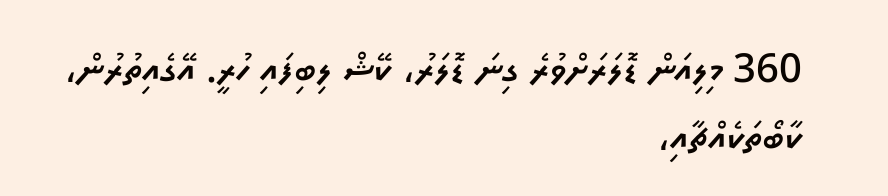360 މިލިއަން ޑޮލަރަށްވުރެ ގިނަ ޑޮލަރު، ކޭޝް ލިބިފައި ހުރީ. އޭގެއިތުރުން، ކާބޯތަކެއްޗާއި،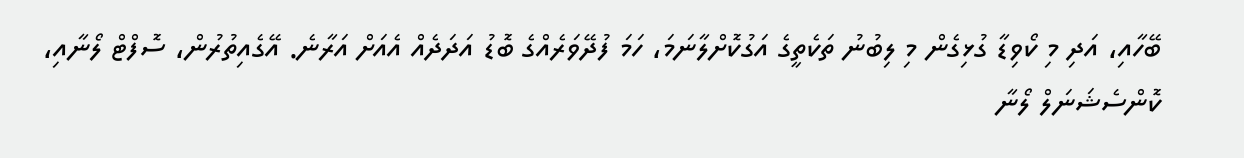ބޭހާއި، އަދި މި ކޯވިޑާ ގުޅިގެން މި ލިބުނު ތަކެތީގެ އަގުކޮށްލާނަމަ، ހަމަ ފުދޭވަރެއްގެ ބޮޑު އަދަދެއް އެއަށް އަރާނެ. އޭގެއިތުރުން، ސޮފްޓް ލޯނާއި، ކޮންސެޝަނަލް ލޯނާ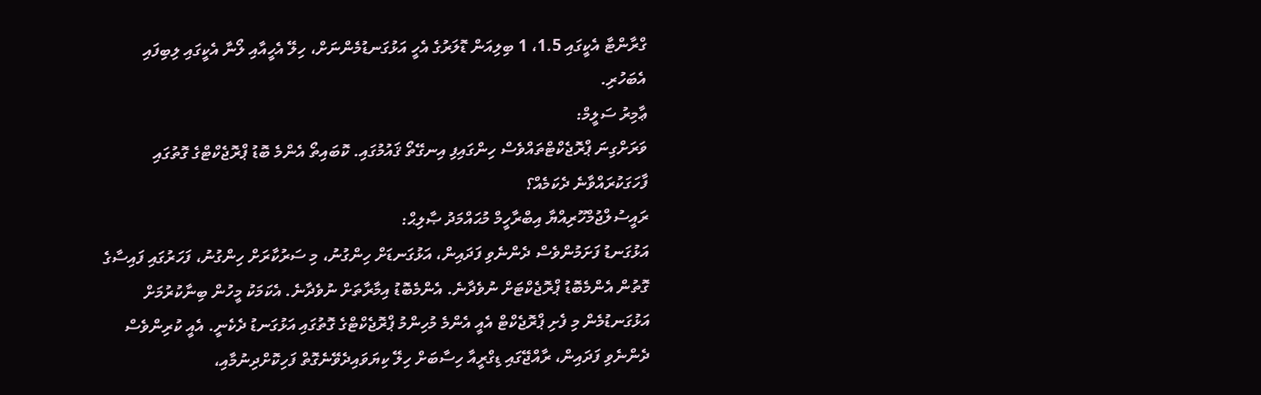ގްރާންޓާ އެކީގައި 1.5، 1 ބިލިއަން ޑޮލަރުގެ އެހީ އަޅުގަނޑުމެންނަށް، ހިލޭ އެހީއާއި ލޯނާ އެކީގައި ލިބިފައި އެބަހުރި.
ޢާމިރު ސަލީމް:
ވަރަށްގިނަ ޕްރޮޖެކްޓްތައްވެސް ހިންގައިފި އިނގޭތޯ ޤައުމުގައި. ކޮބައިތޯ އެންމެ ބޮޑު ޕްރޮޖެކްޓްގެ ގޮތުގައި ފާހަގަކުރައްވާނެ ދެކަމެއް؟
ރައީސުލްޖުމްހޫރިއްޔާ އިބްރާހީމް މުޙައްމަދު ޞާލިޙް:
އަޅުގަނޑު ފަށަމުންވެސް ދެންނެވި ފަދައިން، އަޅުގަނޑަށް ހިންގުނު، މި ސަރުކާރަށް ހިންގުނު، ފަހަރުގައި ފައިސާގެ ގޮތުން އެންމެބޮޑު ޕްރޮޖެކްޓަށް ނުވެދާނެ. އެންމެބޮޑު އިމާރާތަށް ނުވެދާނެ. އެކަމަކު މީހުން ބިނާކުރުމަށް އަޅުގަނޑުމެން މި ފެށި ޕްރޮޖެކްޓް އެއީ އެންމެ މުހިންމު ޕްރޮޖެކްޓްގެ ގޮތުގައި އަޅުގަނޑު ދެކެނީ. އެއީ ކުރިންވެސް ދެންނެވި ފަދައިން، ރާއްޖޭގައި ޑިގްރީއާ ހިސާބަށް ހިލޭ ކިޔަވައިދެވޭނެގޮތް ފަހިކޮށްދިނުމާއި،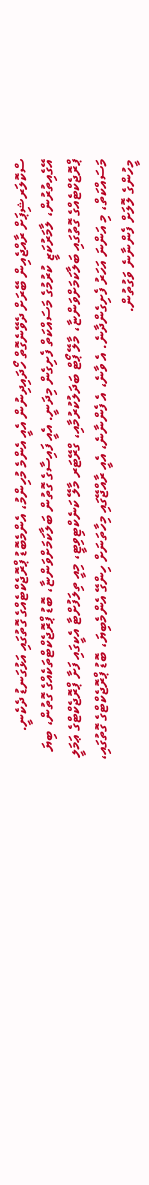ސްކޮލަރޝިޕަށް ރާއްޖެއިން ބޭރަށް ދެވޭނެގޮތް ހޯދައިދިނުން އެއީ އެންމެ މުހިންމު، އެންމެބޮޑު ޕްރޮޖެކްޓެއްގެ ގޮތުގައި އަޅުގަނޑު ދެކެނީ.
އޭގެއިތުރުން، ލާމަރުކަޒީ ކުރުމުގެ މަސައްކަތް ފެށިގެން މިދަނީ. އެއީ ފައިސާގެ ގޮތުން ބަލާކަމަށްވަންޏާ، ބޮޑު ޕްރޮޖެކްޓްތަކެއްގެ ގޮތުން، ބިޔަ ޕްރޮޖެކްޓެއްގެ ގޮތުގައި ބަލާކަމަށްވަންޏާ، މާލޭ ޕޯޓް ބަދަލުކުރުމާއި، ގްރޭޓަރ މާލޭ ކަނެކްޓިވިޓީ، މިއީ ތިލަފުށްޓާ އެކީގައި ފަށާ ޕްރޮޖެކްޓްގެ ޢަމަލީ މަސައްކަތް، މި އަންނަ އަހަރު ފެށިގެންދާނެ. އެ ވާނެ، އެ ފެންނާނެ، އެއީ ރާއްޖޭގައި މިހާތަނަށް ހިންގޭ އެންމެބިޔަ، ބޮޑު ޕްރޮޖެކްޓްގެ ގޮތުގައި، މީހުންގެ ލޮލަށް ފެންނާނެ ވަގުތުން.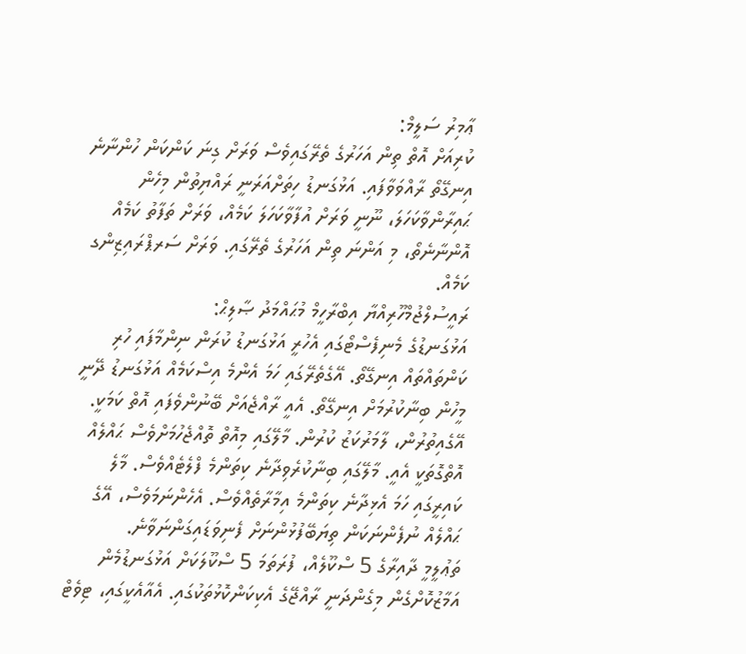ޢާމިރު ސަލީމް:
ކުރިއަށް އޮތް ތިން އަހަރުގެ ތެރޭގައިވެސް ވަރަށް ގިނަ ކަންކަން ހުންނާނެ އިނގޭތޯ ރާއްވަވާފައި. އަޅުގަނޑު ހިތަށްއަރަނީ ރައްޔިތުން މިހެން ޙައިރާންވާކަހަލަ، ނޫނީ ވަރަށް އުފާވާކަހަލަ ކަމެއް، ވަރަށް ތަފާތު ކަމެއް އޮންނާނެތޯ، މި އަންނަ ތިން އަހަރުގެ ތެރޭގައި. ވަރަށް ސަރޕްރައިޒިންގ ކަމެއް.
ރައީސުލްޖުމްހޫރިއްޔާ އިބްރާހީމް މުޙައްމަދު ޞާލިޙް:
އަޅުގަނޑުގެ މެނިފެސްޓޯގައި އެހުރީ އަޅުގަނޑު ކުރަން ނިންމާފައި ހުރި ކަންތައްތައް އިނގޭތޯ. އޭގެތެރޭގައި ހަމަ އެންމެ އިސްކަމެއް އަޅުގަނޑު ދޭނީ މީހުން ބިނާކުރުމަށް އިނގޭތޯ. އެއީ ރާއްޖެއަށް ބޭނުންވެފައި އޮތް ކަމަކީ. އޭގެއިތުރުން، ލާމަރުކަޒު ކުރުން. މާލޭގައި މިއޮތް ތޮއްޖެހުމަށްވެސް ޙައްލެއް އޮތްގޮތަކީ އެއީ. މާލޭގައި ބިނާކުރެވިދާނެ ކިތަންމެ ފްލެޓެއްވެސް. މާލެ ކައިރީގައި ހަމަ އެޅިދާނެ ކިތަންމެ އިމާރާތެއްވެސް. އެހެންނަމަވެސް، އޭގެ ޙައްލެއް ނުފެންނަކަން ތިޔަބޭފުޅުންނަށް ފެނިވަޑައިގަންނަވާނެ.
ތަޢުލީމީ ދާއިރާގެ 5 ސްކޫލެއް، ފުރަތަމަ 5 ސްކޫލަކަށް އަޅުގަނޑުމެން އަމާޒުކޮށްގެން މިގެންދަނީ ރާއްޖޭގެ އެކިކަންކޮޅުތަކުގައި. އެއާއެކީގައި، ޓިވެޓް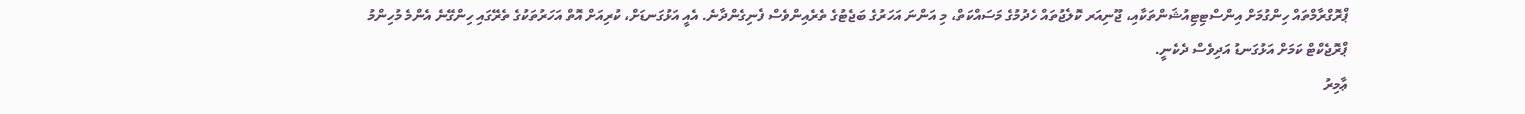ޕްރޮގްރާމްތައް ހިންގުމަށް އިންސްޓިޓިއުޝަންތަކާއި، ޖޫނިއަރ ކޮލެޖުތައް ހެދުމުގެ މަސައްކަތް، މި އަންނަ އަހަރުގެ ބަޖެޓުގެ ތެރެއިންވެސް ފެނިގެންދާނެ. އެއީ އަޅުގަނޑަށް، ކުރިއަށް އޮތް އަހަރުތަކުގެ ތެރޭގައި ހިންގޭނެ އެންމެ މުހިންމު ޕްރޮޖެކްޓް ކަމަށް އަޅުގަނޑު އަދިވެސް ދެކެނީ.
ޢާމިރު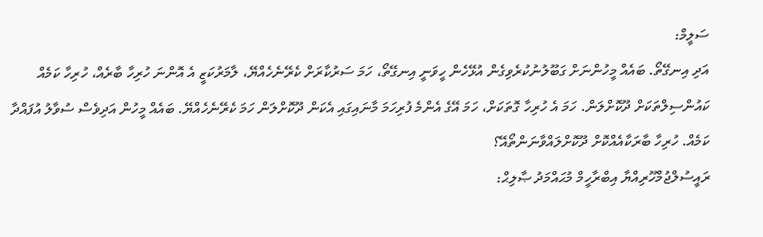ސަލީމް:
އަދި އިނގޭތޯ. ބައެއް މީހުންނަށް ގަބޫލުނުކުރެވިގެން އުޅޭހެން ހީވަނީ އިނގޭތޯ، ހަމަ ސަރުކާރަށް ކެރޭނެހެއްޔޭ، ލާމަރުކަޒީ އެ އޮންނަ ހުރިހާ ބާރެއް، ހުރިހާ ކަމެއް ކައުންސިލްތަކަށް ދޫކޮށްލަން. ހަމަ އެ ހުރިހާ ގޮތަކަށް، ހަމަ އޭގެ އެންމެ ފުރިހަމަ މާނައިގައި އެކަން ދޫކޮށްލަން ހަމަ ކެރޭނެހެއްޔޭ. ބައެއް މީހުން އަދިވެސް ސުވާލު އުފައްދާ ކަމެއް. ހުރިހާ ބާރަކާއެއްކޮށް ދޫކޮށްލައްވާނަންތޯއޭ؟
ރައީސުލްޖުމްހޫރިއްޔާ އިބްރާހީމް މުޙައްމަދު ޞާލިޙް: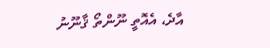އާދެ، އެއޮތީ ނޫންތޯ ޤާނޫނު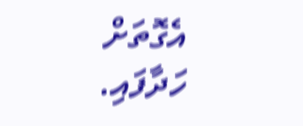އެގޮތަށް ހަދާފައި.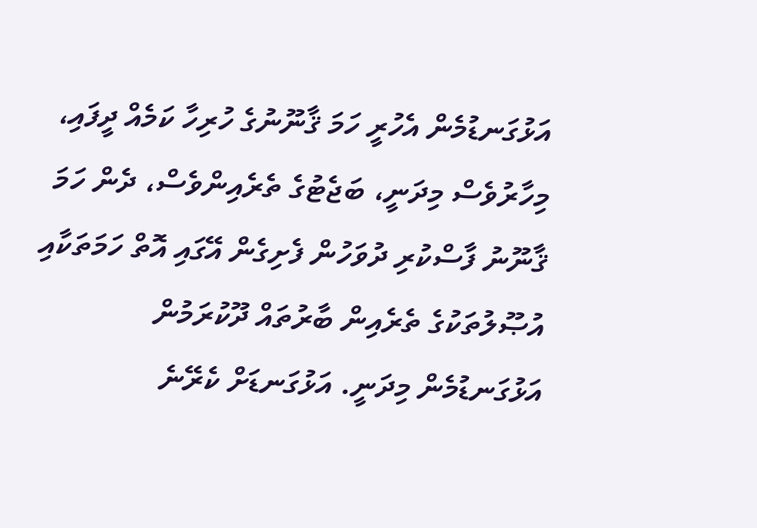އަޅުގަނޑުމެން އެހުރީ ހަމަ ޤާނޫނުގެ ހުރިހާ ކަމެއް ދީފައި، މިހާރުވެސް މިދަނީ، ބަޖެޓުގެ ތެރެއިންވެސް، ދެން ހަމަ ޤާނޫނު ފާސްކުރި ދުވަހުން ފެށިގެން އޭގައި އޮތް ހަމަތަކާއި އުޞޫލުތަކުގެ ތެރެއިން ބާރުތައް ދޫކުރަމުން އަޅުގަނޑުމެން މިދަނީ. އަޅުގަނޑަށް ކެރޭނެ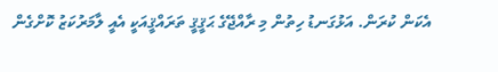އެކަން ކުރަން. އަޅުގަނޑު ހިތުން މި ރާއްޖޭގެ ޙަޤީޤީ ތަރައްޤީއަކީ އެއީ ލާމަރުކަޒު ކޮށްގެން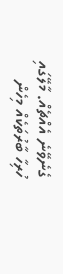ގެނެވޭނެ އެއްޗެއް. މާލޭގައި ހުރިހާ ބާރުތަކެއް މިހެން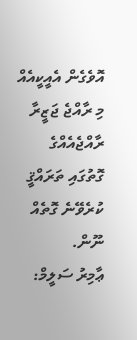އޮވެގެން އެއީކީއެއް މި ރާއްޖެ ޖަޒީރާ ރާއްޖެއެއްގެ ގޮތުގައި ތަރައްޤީ ކުރެވޭނެ ގޮތެއް ނޫން.
ޢާމިރު ސަލީމް: